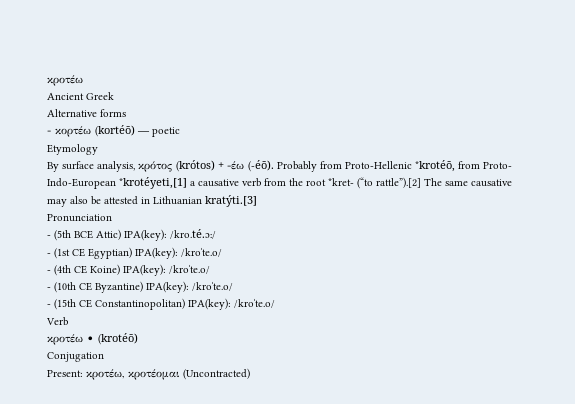κροτέω
Ancient Greek
Alternative forms
- κορτέω (kortéō) — poetic
Etymology
By surface analysis, κρότος (krótos) + -έω (-éō). Probably from Proto-Hellenic *krotéō, from Proto-Indo-European *krotéyeti,[1] a causative verb from the root *kret- (“to rattle”).[2] The same causative may also be attested in Lithuanian kratýti.[3]
Pronunciation
- (5th BCE Attic) IPA(key): /kro.té.ɔː/
- (1st CE Egyptian) IPA(key): /kroˈte.o/
- (4th CE Koine) IPA(key): /kroˈte.o/
- (10th CE Byzantine) IPA(key): /kroˈte.o/
- (15th CE Constantinopolitan) IPA(key): /kroˈte.o/
Verb
κροτέω • (krotéō)
Conjugation
Present: κροτέω, κροτέομαι (Uncontracted)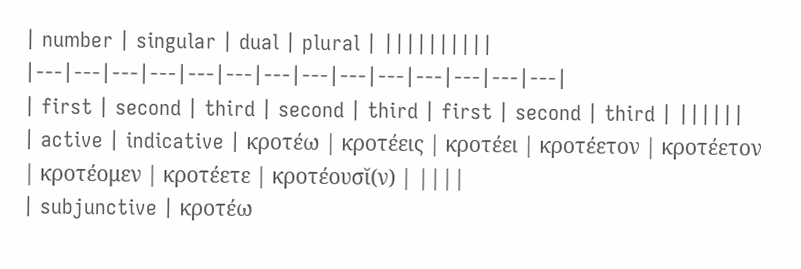| number | singular | dual | plural | ||||||||||
|---|---|---|---|---|---|---|---|---|---|---|---|---|---|
| first | second | third | second | third | first | second | third | ||||||
| active | indicative | κροτέω | κροτέεις | κροτέει | κροτέετον | κροτέετον | κροτέομεν | κροτέετε | κροτέουσῐ(ν) | ||||
| subjunctive | κροτέω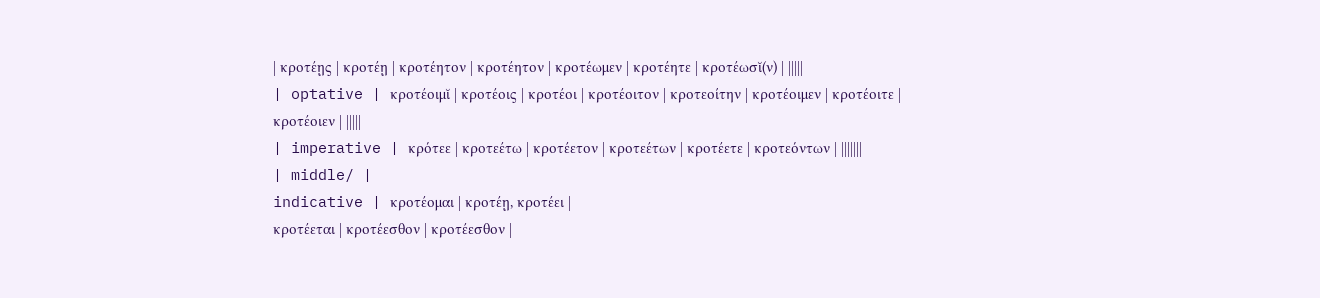| κροτέῃς | κροτέῃ | κροτέητον | κροτέητον | κροτέωμεν | κροτέητε | κροτέωσῐ(ν) | |||||
| optative | κροτέοιμῐ | κροτέοις | κροτέοι | κροτέοιτον | κροτεοίτην | κροτέοιμεν | κροτέοιτε | κροτέοιεν | |||||
| imperative | κρότεε | κροτεέτω | κροτέετον | κροτεέτων | κροτέετε | κροτεόντων | |||||||
| middle/ |
indicative | κροτέομαι | κροτέῃ, κροτέει |
κροτέεται | κροτέεσθον | κροτέεσθον |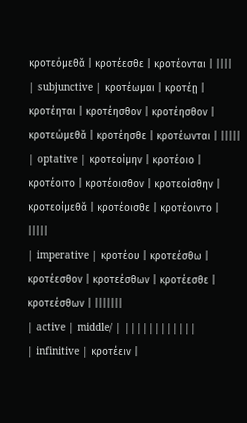κροτεόμεθᾰ | κροτέεσθε | κροτέονται | ||||
| subjunctive | κροτέωμαι | κροτέῃ | κροτέηται | κροτέησθον | κροτέησθον | κροτεώμεθᾰ | κροτέησθε | κροτέωνται | |||||
| optative | κροτεοίμην | κροτέοιο | κροτέοιτο | κροτέοισθον | κροτεοίσθην | κροτεοίμεθᾰ | κροτέοισθε | κροτέοιντο | |||||
| imperative | κροτέου | κροτεέσθω | κροτέεσθον | κροτεέσθων | κροτέεσθε | κροτεέσθων | |||||||
| active | middle/ | ||||||||||||
| infinitive | κροτέειν |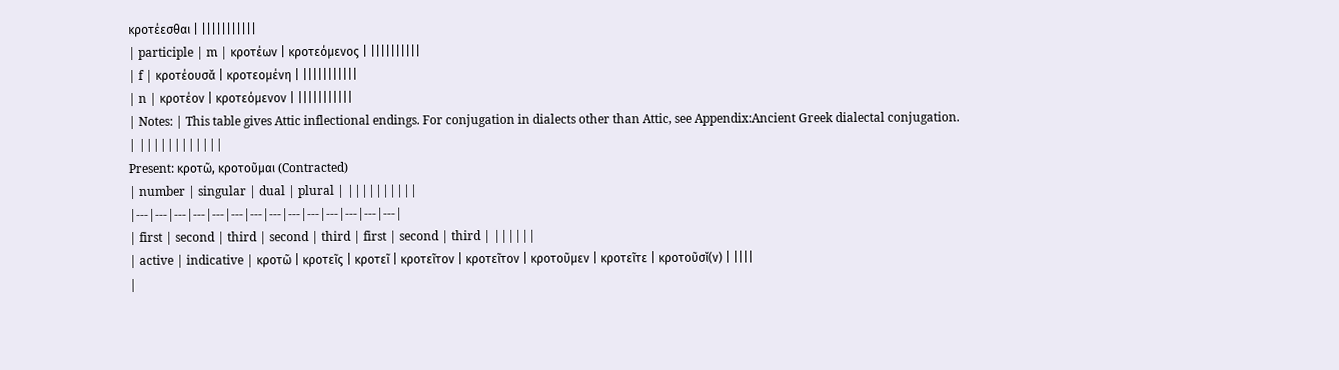κροτέεσθαι | |||||||||||
| participle | m | κροτέων | κροτεόμενος | ||||||||||
| f | κροτέουσᾰ | κροτεομένη | |||||||||||
| n | κροτέον | κροτεόμενον | |||||||||||
| Notes: | This table gives Attic inflectional endings. For conjugation in dialects other than Attic, see Appendix:Ancient Greek dialectal conjugation.
| ||||||||||||
Present: κροτῶ, κροτοῦμαι (Contracted)
| number | singular | dual | plural | ||||||||||
|---|---|---|---|---|---|---|---|---|---|---|---|---|---|
| first | second | third | second | third | first | second | third | ||||||
| active | indicative | κροτῶ | κροτεῖς | κροτεῖ | κροτεῖτον | κροτεῖτον | κροτοῦμεν | κροτεῖτε | κροτοῦσῐ(ν) | ||||
|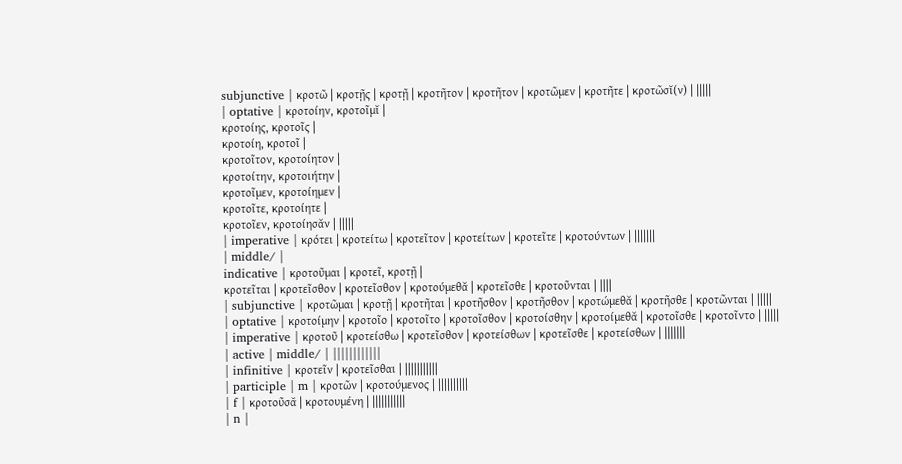subjunctive | κροτῶ | κροτῇς | κροτῇ | κροτῆτον | κροτῆτον | κροτῶμεν | κροτῆτε | κροτῶσῐ(ν) | |||||
| optative | κροτοίην, κροτοῖμῐ |
κροτοίης, κροτοῖς |
κροτοίη, κροτοῖ |
κροτοῖτον, κροτοίητον |
κροτοίτην, κροτοιήτην |
κροτοῖμεν, κροτοίημεν |
κροτοῖτε, κροτοίητε |
κροτοῖεν, κροτοίησᾰν | |||||
| imperative | κρότει | κροτείτω | κροτεῖτον | κροτείτων | κροτεῖτε | κροτούντων | |||||||
| middle/ |
indicative | κροτοῦμαι | κροτεῖ, κροτῇ |
κροτεῖται | κροτεῖσθον | κροτεῖσθον | κροτούμεθᾰ | κροτεῖσθε | κροτοῦνται | ||||
| subjunctive | κροτῶμαι | κροτῇ | κροτῆται | κροτῆσθον | κροτῆσθον | κροτώμεθᾰ | κροτῆσθε | κροτῶνται | |||||
| optative | κροτοίμην | κροτοῖο | κροτοῖτο | κροτοῖσθον | κροτοίσθην | κροτοίμεθᾰ | κροτοῖσθε | κροτοῖντο | |||||
| imperative | κροτοῦ | κροτείσθω | κροτεῖσθον | κροτείσθων | κροτεῖσθε | κροτείσθων | |||||||
| active | middle/ | ||||||||||||
| infinitive | κροτεῖν | κροτεῖσθαι | |||||||||||
| participle | m | κροτῶν | κροτούμενος | ||||||||||
| f | κροτοῦσᾰ | κροτουμένη | |||||||||||
| n |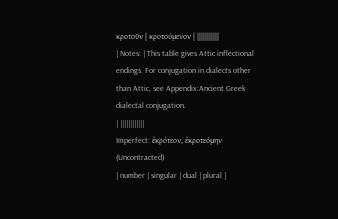κροτοῦν | κροτούμενον | |||||||||||
| Notes: | This table gives Attic inflectional endings. For conjugation in dialects other than Attic, see Appendix:Ancient Greek dialectal conjugation.
| ||||||||||||
Imperfect: ἐκρότεον, ἐκροτεόμην (Uncontracted)
| number | singular | dual | plural |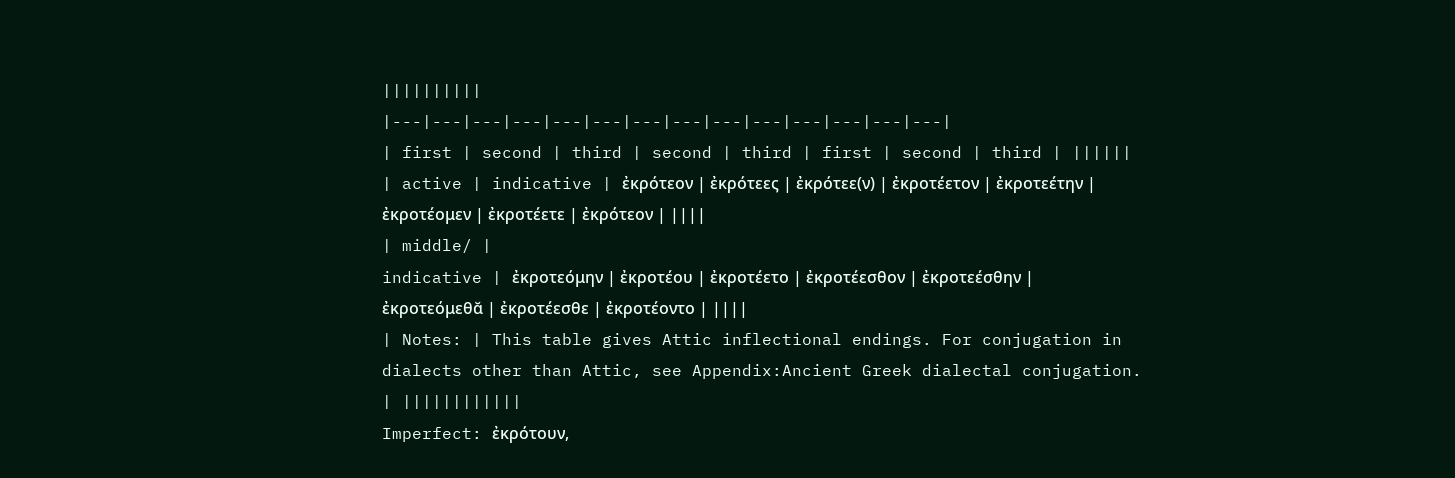||||||||||
|---|---|---|---|---|---|---|---|---|---|---|---|---|---|
| first | second | third | second | third | first | second | third | ||||||
| active | indicative | ἐκρότεον | ἐκρότεες | ἐκρότεε(ν) | ἐκροτέετον | ἐκροτεέτην | ἐκροτέομεν | ἐκροτέετε | ἐκρότεον | ||||
| middle/ |
indicative | ἐκροτεόμην | ἐκροτέου | ἐκροτέετο | ἐκροτέεσθον | ἐκροτεέσθην | ἐκροτεόμεθᾰ | ἐκροτέεσθε | ἐκροτέοντο | ||||
| Notes: | This table gives Attic inflectional endings. For conjugation in dialects other than Attic, see Appendix:Ancient Greek dialectal conjugation.
| ||||||||||||
Imperfect: ἐκρότουν,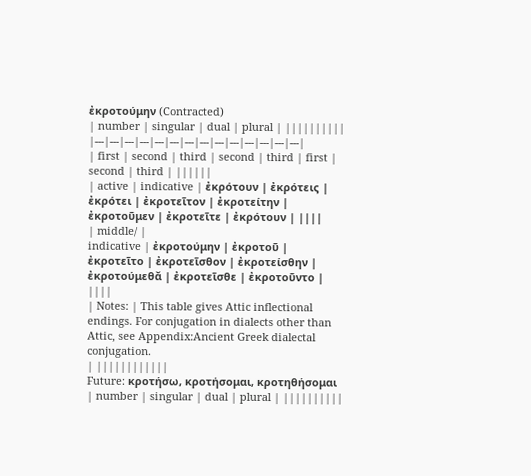ἐκροτούμην (Contracted)
| number | singular | dual | plural | ||||||||||
|---|---|---|---|---|---|---|---|---|---|---|---|---|---|
| first | second | third | second | third | first | second | third | ||||||
| active | indicative | ἐκρότουν | ἐκρότεις | ἐκρότει | ἐκροτεῖτον | ἐκροτείτην | ἐκροτοῦμεν | ἐκροτεῖτε | ἐκρότουν | ||||
| middle/ |
indicative | ἐκροτούμην | ἐκροτοῦ | ἐκροτεῖτο | ἐκροτεῖσθον | ἐκροτείσθην | ἐκροτούμεθᾰ | ἐκροτεῖσθε | ἐκροτοῦντο | ||||
| Notes: | This table gives Attic inflectional endings. For conjugation in dialects other than Attic, see Appendix:Ancient Greek dialectal conjugation.
| ||||||||||||
Future: κροτήσω, κροτήσομαι, κροτηθήσομαι
| number | singular | dual | plural | ||||||||||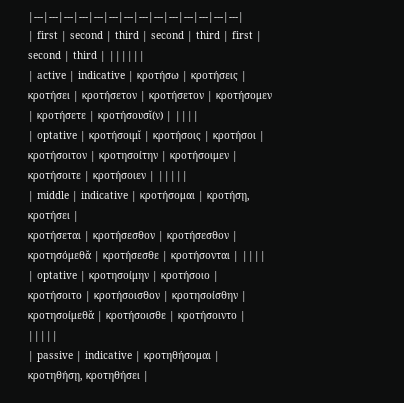|---|---|---|---|---|---|---|---|---|---|---|---|---|---|
| first | second | third | second | third | first | second | third | ||||||
| active | indicative | κροτήσω | κροτήσεις | κροτήσει | κροτήσετον | κροτήσετον | κροτήσομεν | κροτήσετε | κροτήσουσῐ(ν) | ||||
| optative | κροτήσοιμῐ | κροτήσοις | κροτήσοι | κροτήσοιτον | κροτησοίτην | κροτήσοιμεν | κροτήσοιτε | κροτήσοιεν | |||||
| middle | indicative | κροτήσομαι | κροτήσῃ, κροτήσει |
κροτήσεται | κροτήσεσθον | κροτήσεσθον | κροτησόμεθᾰ | κροτήσεσθε | κροτήσονται | ||||
| optative | κροτησοίμην | κροτήσοιο | κροτήσοιτο | κροτήσοισθον | κροτησοίσθην | κροτησοίμεθᾰ | κροτήσοισθε | κροτήσοιντο | |||||
| passive | indicative | κροτηθήσομαι | κροτηθήσῃ, κροτηθήσει |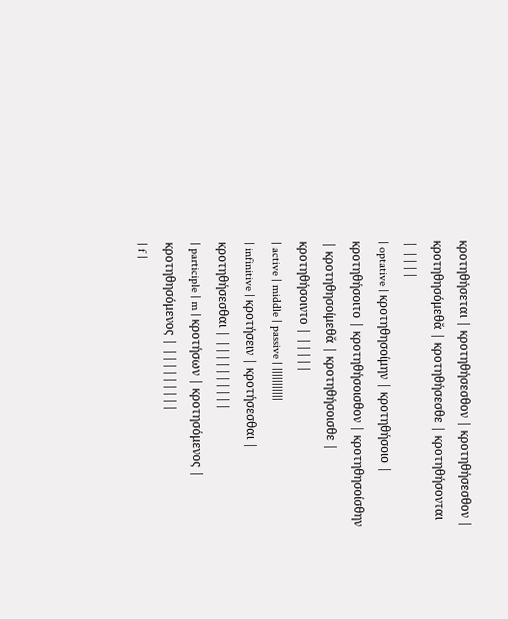κροτηθήσεται | κροτηθήσεσθον | κροτηθήσεσθον | κροτηθησόμεθᾰ | κροτηθήσεσθε | κροτηθήσονται | ||||
| optative | κροτηθησοίμην | κροτηθήσοιο | κροτηθήσοιτο | κροτηθήσοισθον | κροτηθησοίσθην | κροτηθησοίμεθᾰ | κροτηθήσοισθε | κροτηθήσοιντο | |||||
| active | middle | passive | |||||||||||
| infinitive | κροτήσειν | κροτήσεσθαι | κροτηθήσεσθαι | ||||||||||
| participle | m | κροτήσων | κροτησόμενος | κροτηθησόμενος | |||||||||
| f |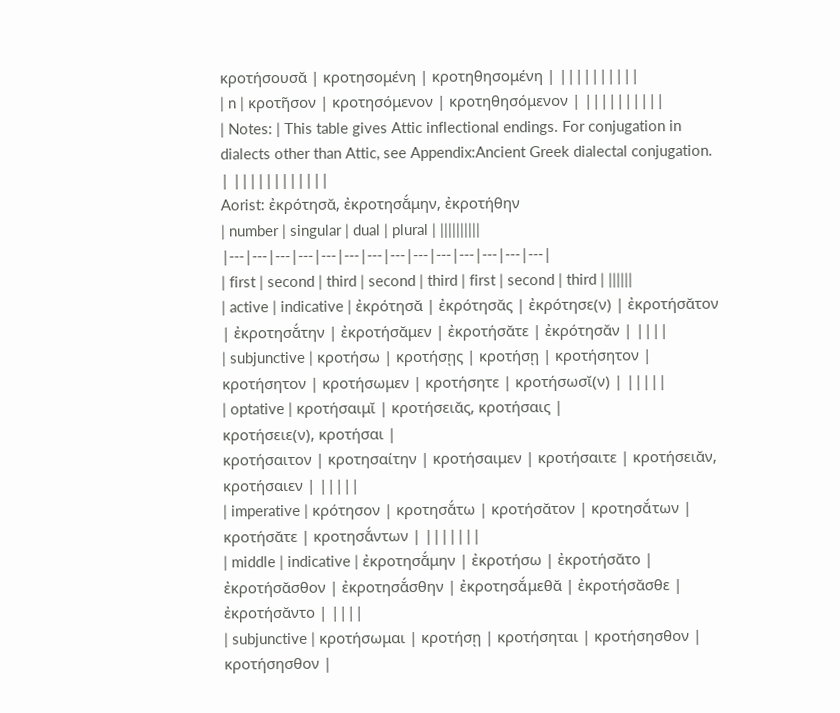κροτήσουσᾰ | κροτησομένη | κροτηθησομένη | ||||||||||
| n | κροτῆσον | κροτησόμενον | κροτηθησόμενον | ||||||||||
| Notes: | This table gives Attic inflectional endings. For conjugation in dialects other than Attic, see Appendix:Ancient Greek dialectal conjugation.
| ||||||||||||
Aorist: ἐκρότησᾰ, ἐκροτησᾰ́μην, ἐκροτήθην
| number | singular | dual | plural | ||||||||||
|---|---|---|---|---|---|---|---|---|---|---|---|---|---|
| first | second | third | second | third | first | second | third | ||||||
| active | indicative | ἐκρότησᾰ | ἐκρότησᾰς | ἐκρότησε(ν) | ἐκροτήσᾰτον | ἐκροτησᾰ́την | ἐκροτήσᾰμεν | ἐκροτήσᾰτε | ἐκρότησᾰν | ||||
| subjunctive | κροτήσω | κροτήσῃς | κροτήσῃ | κροτήσητον | κροτήσητον | κροτήσωμεν | κροτήσητε | κροτήσωσῐ(ν) | |||||
| optative | κροτήσαιμῐ | κροτήσειᾰς, κροτήσαις |
κροτήσειε(ν), κροτήσαι |
κροτήσαιτον | κροτησαίτην | κροτήσαιμεν | κροτήσαιτε | κροτήσειᾰν, κροτήσαιεν | |||||
| imperative | κρότησον | κροτησᾰ́τω | κροτήσᾰτον | κροτησᾰ́των | κροτήσᾰτε | κροτησᾰ́ντων | |||||||
| middle | indicative | ἐκροτησᾰ́μην | ἐκροτήσω | ἐκροτήσᾰτο | ἐκροτήσᾰσθον | ἐκροτησᾰ́σθην | ἐκροτησᾰ́μεθᾰ | ἐκροτήσᾰσθε | ἐκροτήσᾰντο | ||||
| subjunctive | κροτήσωμαι | κροτήσῃ | κροτήσηται | κροτήσησθον | κροτήσησθον |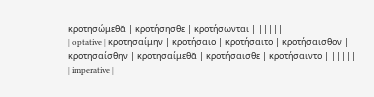κροτησώμεθᾰ | κροτήσησθε | κροτήσωνται | |||||
| optative | κροτησαίμην | κροτήσαιο | κροτήσαιτο | κροτήσαισθον | κροτησαίσθην | κροτησαίμεθᾰ | κροτήσαισθε | κροτήσαιντο | |||||
| imperative |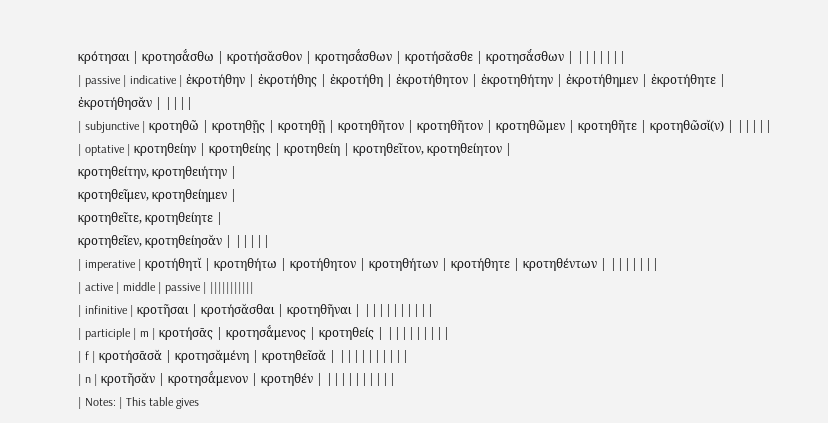κρότησαι | κροτησᾰ́σθω | κροτήσᾰσθον | κροτησᾰ́σθων | κροτήσᾰσθε | κροτησᾰ́σθων | |||||||
| passive | indicative | ἐκροτήθην | ἐκροτήθης | ἐκροτήθη | ἐκροτήθητον | ἐκροτηθήτην | ἐκροτήθημεν | ἐκροτήθητε | ἐκροτήθησᾰν | ||||
| subjunctive | κροτηθῶ | κροτηθῇς | κροτηθῇ | κροτηθῆτον | κροτηθῆτον | κροτηθῶμεν | κροτηθῆτε | κροτηθῶσῐ(ν) | |||||
| optative | κροτηθείην | κροτηθείης | κροτηθείη | κροτηθεῖτον, κροτηθείητον |
κροτηθείτην, κροτηθειήτην |
κροτηθεῖμεν, κροτηθείημεν |
κροτηθεῖτε, κροτηθείητε |
κροτηθεῖεν, κροτηθείησᾰν | |||||
| imperative | κροτήθητῐ | κροτηθήτω | κροτήθητον | κροτηθήτων | κροτήθητε | κροτηθέντων | |||||||
| active | middle | passive | |||||||||||
| infinitive | κροτῆσαι | κροτήσᾰσθαι | κροτηθῆναι | ||||||||||
| participle | m | κροτήσᾱς | κροτησᾰ́μενος | κροτηθείς | |||||||||
| f | κροτήσᾱσᾰ | κροτησᾰμένη | κροτηθεῖσᾰ | ||||||||||
| n | κροτῆσᾰν | κροτησᾰ́μενον | κροτηθέν | ||||||||||
| Notes: | This table gives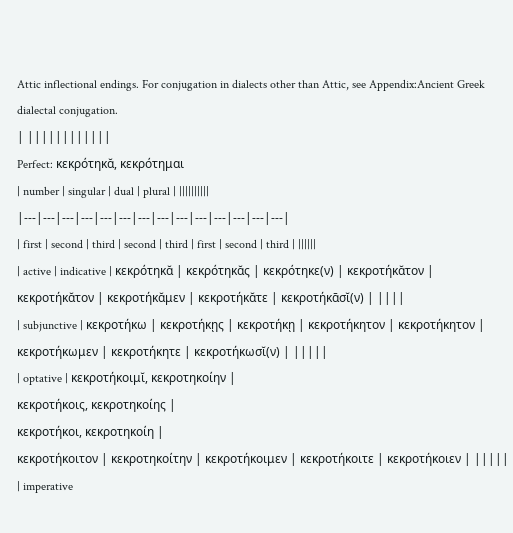Attic inflectional endings. For conjugation in dialects other than Attic, see Appendix:Ancient Greek dialectal conjugation.
| ||||||||||||
Perfect: κεκρότηκᾰ, κεκρότημαι
| number | singular | dual | plural | ||||||||||
|---|---|---|---|---|---|---|---|---|---|---|---|---|---|
| first | second | third | second | third | first | second | third | ||||||
| active | indicative | κεκρότηκᾰ | κεκρότηκᾰς | κεκρότηκε(ν) | κεκροτήκᾰτον | κεκροτήκᾰτον | κεκροτήκᾰμεν | κεκροτήκᾰτε | κεκροτήκᾱσῐ(ν) | ||||
| subjunctive | κεκροτήκω | κεκροτήκῃς | κεκροτήκῃ | κεκροτήκητον | κεκροτήκητον | κεκροτήκωμεν | κεκροτήκητε | κεκροτήκωσῐ(ν) | |||||
| optative | κεκροτήκοιμῐ, κεκροτηκοίην |
κεκροτήκοις, κεκροτηκοίης |
κεκροτήκοι, κεκροτηκοίη |
κεκροτήκοιτον | κεκροτηκοίτην | κεκροτήκοιμεν | κεκροτήκοιτε | κεκροτήκοιεν | |||||
| imperative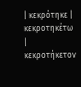| κεκρότηκε | κεκροτηκέτω | κεκροτήκετον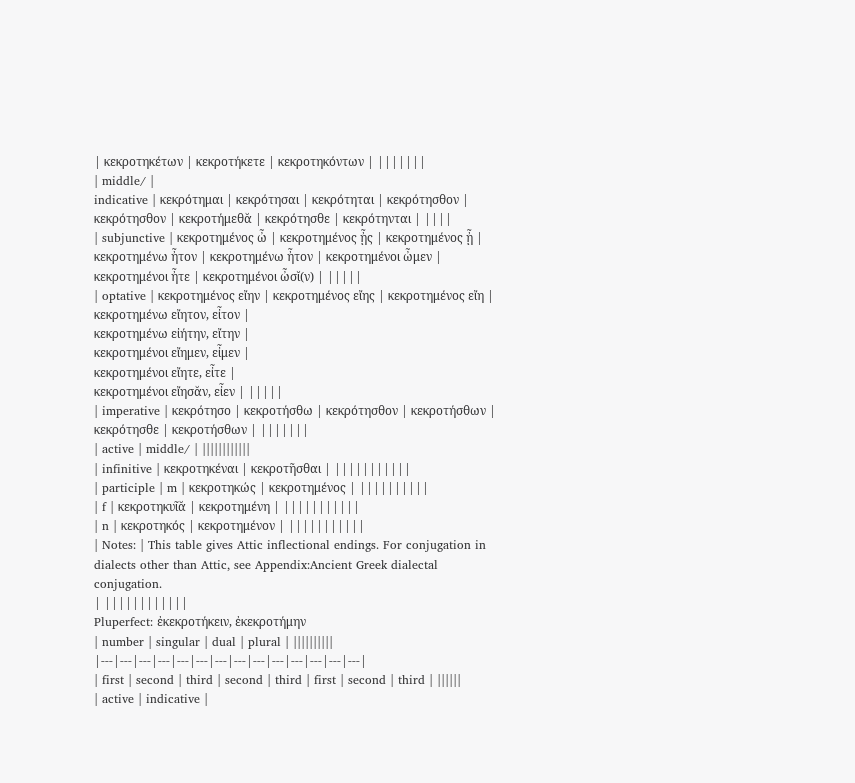| κεκροτηκέτων | κεκροτήκετε | κεκροτηκόντων | |||||||
| middle/ |
indicative | κεκρότημαι | κεκρότησαι | κεκρότηται | κεκρότησθον | κεκρότησθον | κεκροτήμεθᾰ | κεκρότησθε | κεκρότηνται | ||||
| subjunctive | κεκροτημένος ὦ | κεκροτημένος ᾖς | κεκροτημένος ᾖ | κεκροτημένω ἦτον | κεκροτημένω ἦτον | κεκροτημένοι ὦμεν | κεκροτημένοι ἦτε | κεκροτημένοι ὦσῐ(ν) | |||||
| optative | κεκροτημένος εἴην | κεκροτημένος εἴης | κεκροτημένος εἴη | κεκροτημένω εἴητον, εἶτον |
κεκροτημένω εἰήτην, εἴτην |
κεκροτημένοι εἴημεν, εἶμεν |
κεκροτημένοι εἴητε, εἶτε |
κεκροτημένοι εἴησᾰν, εἶεν | |||||
| imperative | κεκρότησο | κεκροτήσθω | κεκρότησθον | κεκροτήσθων | κεκρότησθε | κεκροτήσθων | |||||||
| active | middle/ | ||||||||||||
| infinitive | κεκροτηκέναι | κεκροτῆσθαι | |||||||||||
| participle | m | κεκροτηκώς | κεκροτημένος | ||||||||||
| f | κεκροτηκυῖᾰ | κεκροτημένη | |||||||||||
| n | κεκροτηκός | κεκροτημένον | |||||||||||
| Notes: | This table gives Attic inflectional endings. For conjugation in dialects other than Attic, see Appendix:Ancient Greek dialectal conjugation.
| ||||||||||||
Pluperfect: ἐκεκροτήκειν, ἐκεκροτήμην
| number | singular | dual | plural | ||||||||||
|---|---|---|---|---|---|---|---|---|---|---|---|---|---|
| first | second | third | second | third | first | second | third | ||||||
| active | indicative |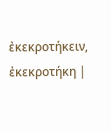ἐκεκροτήκειν, ἐκεκροτήκη |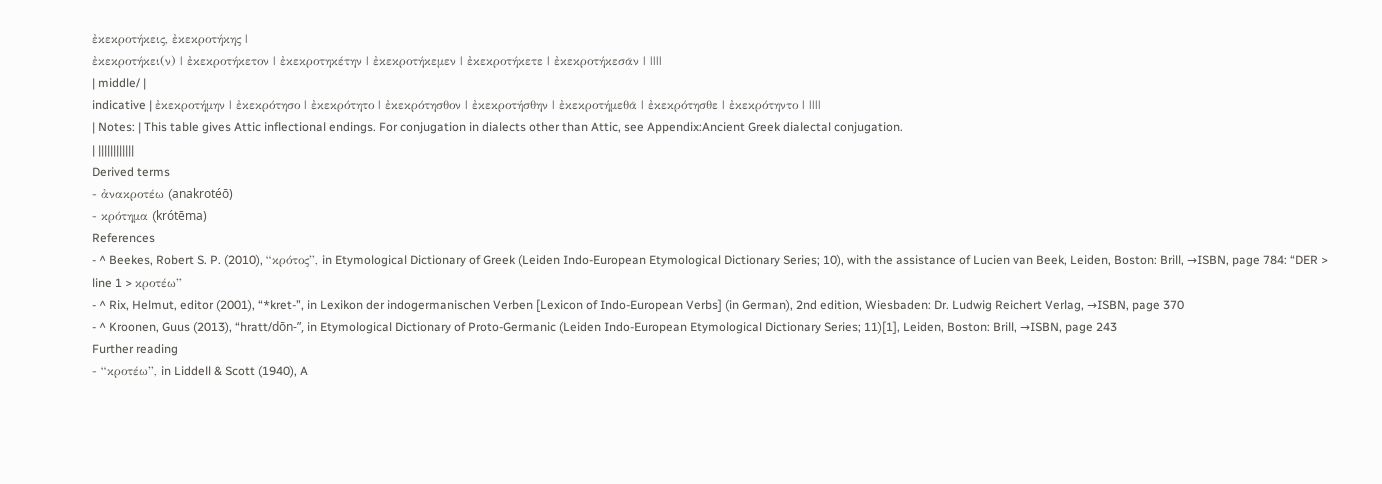ἐκεκροτήκεις, ἐκεκροτήκης |
ἐκεκροτήκει(ν) | ἐκεκροτήκετον | ἐκεκροτηκέτην | ἐκεκροτήκεμεν | ἐκεκροτήκετε | ἐκεκροτήκεσᾰν | ||||
| middle/ |
indicative | ἐκεκροτήμην | ἐκεκρότησο | ἐκεκρότητο | ἐκεκρότησθον | ἐκεκροτήσθην | ἐκεκροτήμεθᾰ | ἐκεκρότησθε | ἐκεκρότηντο | ||||
| Notes: | This table gives Attic inflectional endings. For conjugation in dialects other than Attic, see Appendix:Ancient Greek dialectal conjugation.
| ||||||||||||
Derived terms
- ἀνακροτέω (anakrotéō)
- κρότημα (krótēma)
References
- ^ Beekes, Robert S. P. (2010), “κρότος”, in Etymological Dictionary of Greek (Leiden Indo-European Etymological Dictionary Series; 10), with the assistance of Lucien van Beek, Leiden, Boston: Brill, →ISBN, page 784: “DER > line 1 > κροτέω”
- ^ Rix, Helmut, editor (2001), “*kret-”, in Lexikon der indogermanischen Verben [Lexicon of Indo-European Verbs] (in German), 2nd edition, Wiesbaden: Dr. Ludwig Reichert Verlag, →ISBN, page 370
- ^ Kroonen, Guus (2013), “hratt/dōn-”, in Etymological Dictionary of Proto-Germanic (Leiden Indo-European Etymological Dictionary Series; 11)[1], Leiden, Boston: Brill, →ISBN, page 243
Further reading
- “κροτέω”, in Liddell & Scott (1940), A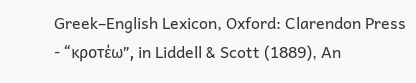Greek–English Lexicon, Oxford: Clarendon Press
- “κροτέω”, in Liddell & Scott (1889), An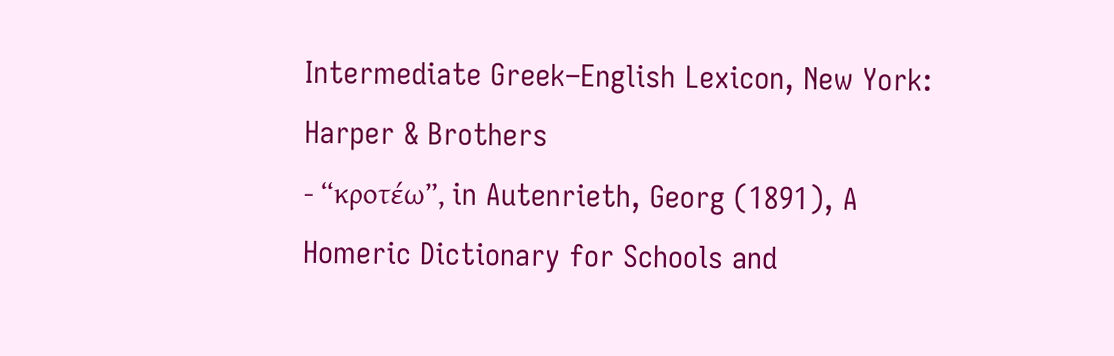Intermediate Greek–English Lexicon, New York: Harper & Brothers
- “κροτέω”, in Autenrieth, Georg (1891), A Homeric Dictionary for Schools and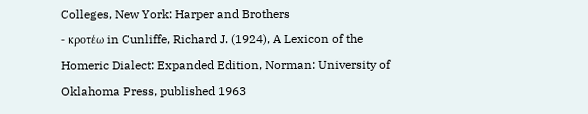Colleges, New York: Harper and Brothers
- κροτέω in Cunliffe, Richard J. (1924), A Lexicon of the Homeric Dialect: Expanded Edition, Norman: University of Oklahoma Press, published 1963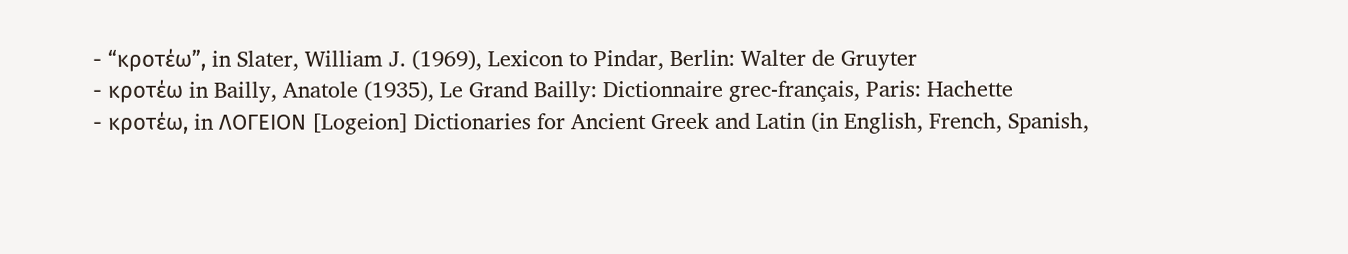- “κροτέω”, in Slater, William J. (1969), Lexicon to Pindar, Berlin: Walter de Gruyter
- κροτέω in Bailly, Anatole (1935), Le Grand Bailly: Dictionnaire grec-français, Paris: Hachette
- κροτέω, in ΛΟΓΕΙΟΝ [Logeion] Dictionaries for Ancient Greek and Latin (in English, French, Spanish,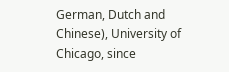German, Dutch and Chinese), University of Chicago, since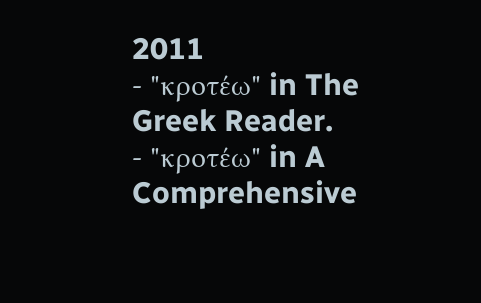2011
- "κροτέω" in The Greek Reader.
- "κροτέω" in A Comprehensive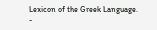Lexicon of the Greek Language.
-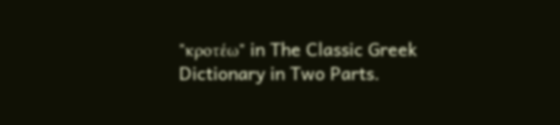"κροτέω" in The Classic Greek Dictionary in Two Parts.